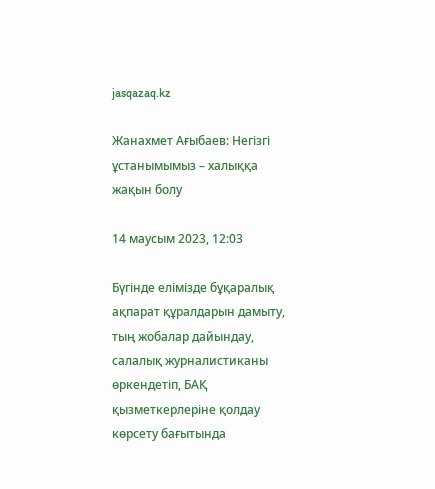jasqazaq.kz

Жанахмет Ағыбаев: Негізгі ұстанымымыз – халыққа жақын болу

14 маусым 2023, 12:03

Бүгінде елімізде бұқаралық ақпарат құралдарын дамыту, тың жобалар дайындау, салалық журналистиканы өркендетіп, БАҚ қызметкерлеріне қолдау көрсету бағытында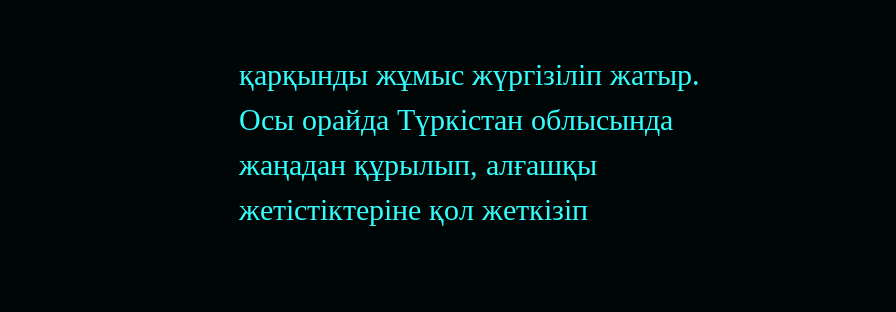қарқынды жұмыс жүргізіліп жатыр. Осы орайда Түркістан облысында жаңадан құрылып, алғашқы жетістіктеріне қол жеткізіп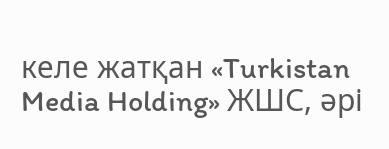келе жатқан «Turkistan Media Holding» ЖШС, әрі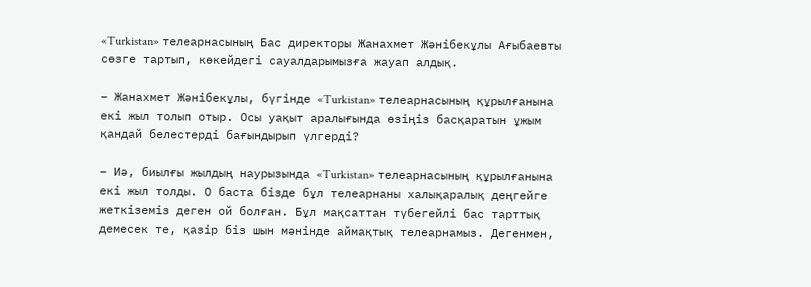«Turkistan» телеарнасының Бас директоры Жанахмет Жәнібекұлы Ағыбаевты сөзге тартып, көкейдегі сауалдарымызға жауап алдық.

– Жанахмет Жәнібекұлы, бүгінде «Turkistan» телеарнасының құрылғанына екі жыл толып отыр. Осы уақыт аралығында өзіңіз басқаратын ұжым қандай белестерді бағындырып үлгерді?

– Иә, биылғы жылдың наурызында «Turkistan» телеарнасының құрылғанына екі жыл толды. О баста бізде бұл телеарнаны халықаралық деңгейге жеткіземіз деген ой болған. Бұл мақсаттан түбегейлі бас тарттық демесек те, қазір біз шын мәнінде аймақтық телеарнамыз. Дегенмен,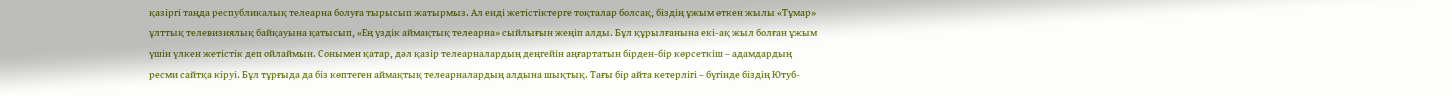қазіргі таңда республикалық телеарна болуға тырысып жатырмыз. Ал енді жетістіктерге тоқталар болсақ, біздің ұжым өткен жылы «Тұмар» ұлттық телевизиялық байқауына қатысып, «Ең үздік аймақтық телеарна» сыйлығын жеңіп алды. Бұл құрылғанына екі-ақ жыл болған ұжым үшін үлкен жетістік деп ойлаймын. Сонымен қатар, дәл қазір телеарналардың деңгейін аңғартатын бірден-бір көрсеткіш – адамдардың ресми сайтқа кіруі. Бұл тұрғыда да біз көптеген аймақтық телеарналардың алдына шықтық. Тағы бір айта кетерлігі – бүгінде біздің Ютуб-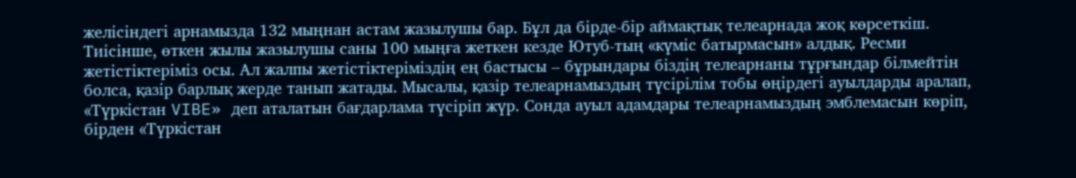желісіндегі арнамызда 132 мыңнан астам жазылушы бар. Бұл да бірде-бір аймақтық телеарнада жоқ көрсеткіш. Тиісінше, өткен жылы жазылушы саны 100 мыңға жеткен кезде Ютуб-тың «күміс батырмасын» алдық. Ресми жетістіктеріміз осы. Ал жалпы жетістіктеріміздің ең бастысы – бұрындары біздің телеарнаны тұрғындар білмейтін болса, қазір барлық жерде танып жатады. Мысалы, қазір телеарнамыздың түсірілім тобы өңірдегі ауылдарды аралап, «Түркістан VIBE» деп аталатын бағдарлама түсіріп жүр. Сонда ауыл адамдары телеарнамыздың эмблемасын көріп, бірден «Түркістан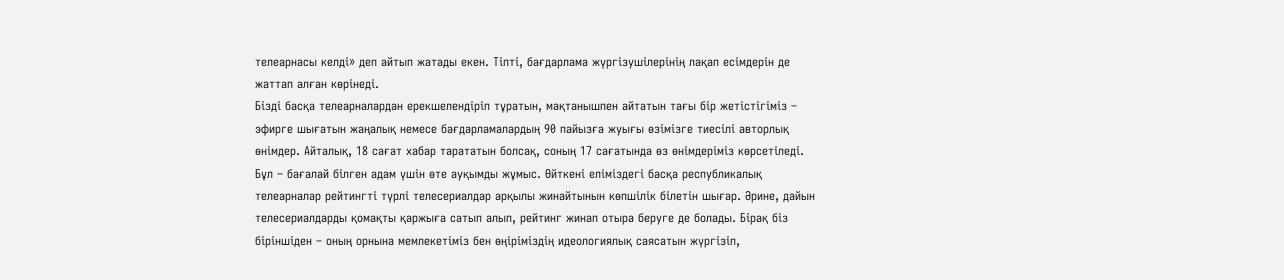телеарнасы келді» деп айтып жатады екен. Тіпті, бағдарлама жүргізушілерінің лақап есімдерін де жаттап алған көрінеді.
Бізді басқа телеарналардан ерекшелендіріп тұратын, мақтанышпен айтатын тағы бір жетістігіміз – эфирге шығатын жаңалық немесе бағдарламалардың 90 пайызға жуығы өзімізге тиесілі авторлық өнімдер. Айталық, 18 сағат хабар тарататын болсақ, соның 17 сағатында өз өнімдеріміз көрсетіледі. Бұл – бағалай білген адам үшін өте ауқымды жұмыс. Өйткені еліміздегі басқа республикалық телеарналар рейтингті түрлі телесериалдар арқылы жинайтынын көпшілік білетін шығар. Әрине, дайын телесериалдарды қомақты қаржыға сатып алып, рейтинг жинап отыра беруге де болады. Бірақ біз біріншіден – оның орнына мемлекетіміз бен өңіріміздің идеологиялық саясатын жүргізіп,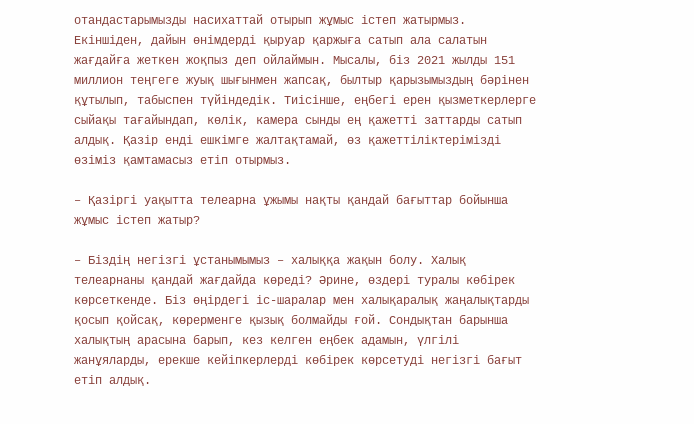отандастарымызды насихаттай отырып жұмыс істеп жатырмыз. Екіншіден, дайын өнімдерді қыруар қаржыға сатып ала салатын жағдайға жеткен жоқпыз деп ойлаймын. Мысалы, біз 2021 жылды 151 миллион теңгеге жуық шығынмен жапсақ, былтыр қарызымыздың бәрінен құтылып, табыспен түйіндедік. Тиісінше, еңбегі ерен қызметкерлерге сыйақы тағайындап, көлік, камера сынды ең қажетті заттарды сатып алдық. Қазір енді ешкімге жалтақтамай, өз қажеттіліктерімізді өзіміз қамтамасыз етіп отырмыз.

– Қазіргі уақытта телеарна ұжымы нақты қандай бағыттар бойынша жұмыс істеп жатыр?

– Біздің негізгі ұстанымымыз – халыққа жақын болу. Халық телеарнаны қандай жағдайда көреді? Әрине, өздері туралы көбірек көрсеткенде. Біз өңірдегі іс-шаралар мен халықаралық жаңалықтарды қосып қойсақ, көрерменге қызық болмайды ғой. Сондықтан барынша халықтың арасына барып, кез келген еңбек адамын, үлгілі жанұяларды, ерекше кейіпкерлерді көбірек көрсетуді негізгі бағыт етіп алдық.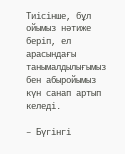Тиісінше, бұл ойымыз нәтиже беріп, ел арасындағы танымалдылығымыз бен абыройымыз күн санап артып келеді.

– Бүгінгі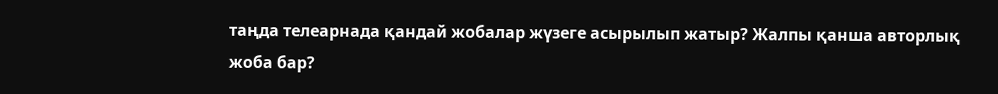таңда телеарнада қандай жобалар жүзеге асырылып жатыр? Жалпы қанша авторлық жоба бар?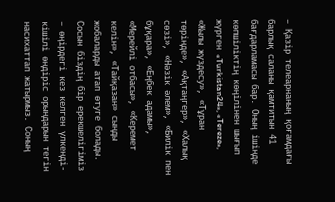– Қазір телеарнаның қоғамдағы барлық саланы қамтитын 41 бағдарламасы бар. Оның ішінде көпшіліктің көңілінен шығып жүрген «Turkistan24», «Tereze», «Жылы жүздесу», «Тұран төрінде», «Ақтаңгер», «Халық сөзі», «Нәзік әлем», «Билік пен бұқара», «Еңбек адамы», «Мерейлі отбасы», «Керемет келін», «Тайқазан» сынды жобаларды атап өтуге болады. Сосын біздің бір ерекшелігіміз – өңірдегі кез келген үлкенді-кішілі өндіріс орындарын тегін насихаттап жатырмыз. Соның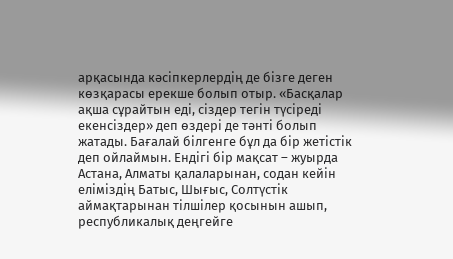арқасында кәсіпкерлердің де бізге деген көзқарасы ерекше болып отыр. «Басқалар ақша сұрайтын еді, сіздер тегін түсіреді екенсіздер» деп өздері де тәнті болып жатады. Бағалай білгенге бұл да бір жетістік деп ойлаймын. Ендігі бір мақсат – жуырда Астана, Алматы қалаларынан, содан кейін еліміздің Батыс, Шығыс, Солтүстік аймақтарынан тілшілер қосынын ашып, республикалық деңгейге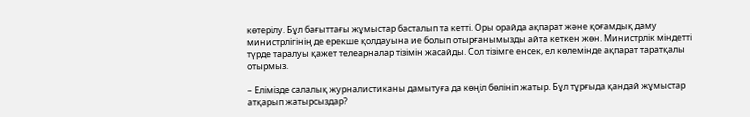көтерілу. Бұл бағыттағы жұмыстар басталып та кетті. Оры орайда ақпарат және қоғамдық даму министрлігінің де ерекше қолдауына ие болып отырғанымызды айта кеткен жөн. Министрлік міндетті түрде таралуы қажет телеарналар тізімін жасайды. Сол тізімге енсек, ел көлемінде ақпарат таратқалы отырмыз.

– Елімізде салалық журналистиканы дамытуға да көңіл бөлініп жатыр. Бұл тұрғыда қандай жұмыстар атқарып жатырсыздар?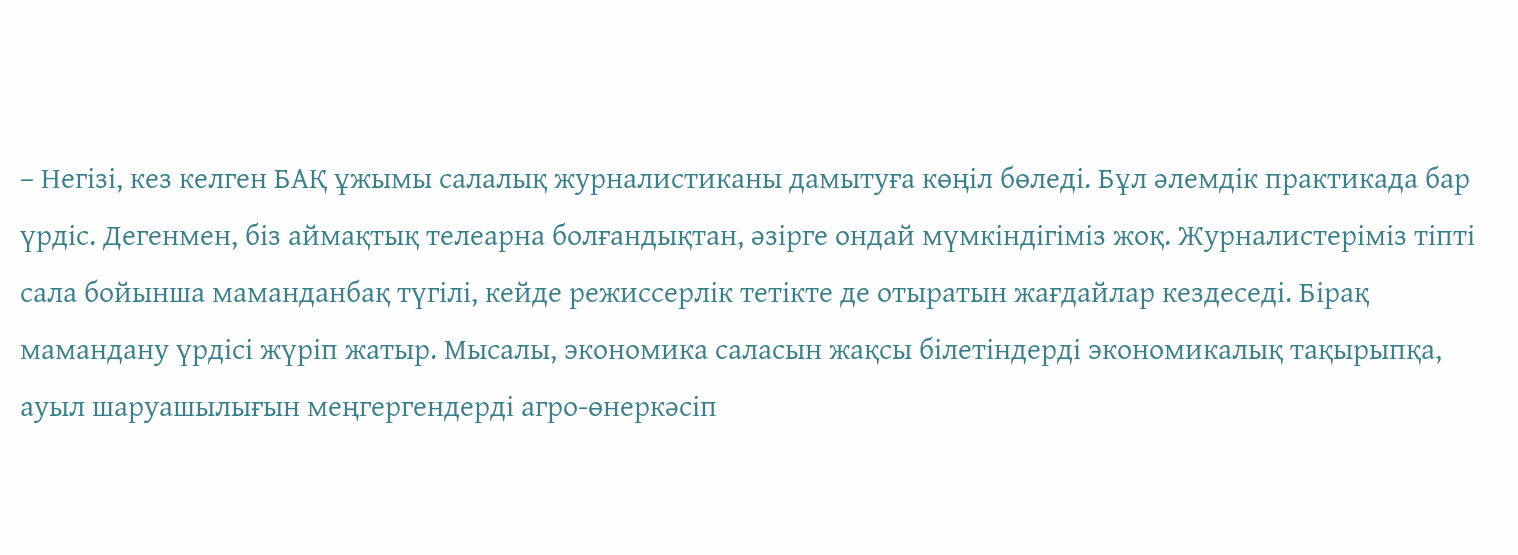– Негізі, кез келген БАҚ ұжымы салалық журналистиканы дамытуға көңіл бөледі. Бұл әлемдік практикада бар үрдіс. Дегенмен, біз аймақтық телеарна болғандықтан, әзірге ондай мүмкіндігіміз жоқ. Журналистеріміз тіпті сала бойынша маманданбақ түгілі, кейде режиссерлік тетікте де отыратын жағдайлар кездеседі. Бірақ мамандану үрдісі жүріп жатыр. Мысалы, экономика саласын жақсы білетіндерді экономикалық тақырыпқа, ауыл шаруашылығын меңгергендерді агро-өнеркәсіп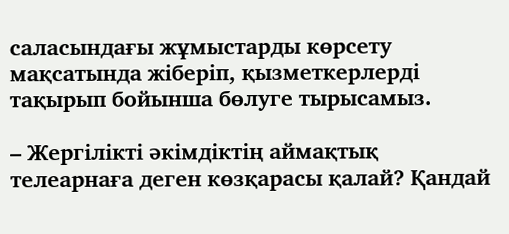саласындағы жұмыстарды көрсету мақсатында жіберіп, қызметкерлерді тақырып бойынша бөлуге тырысамыз.

– Жергілікті әкімдіктің аймақтық телеарнаға деген көзқарасы қалай? Қандай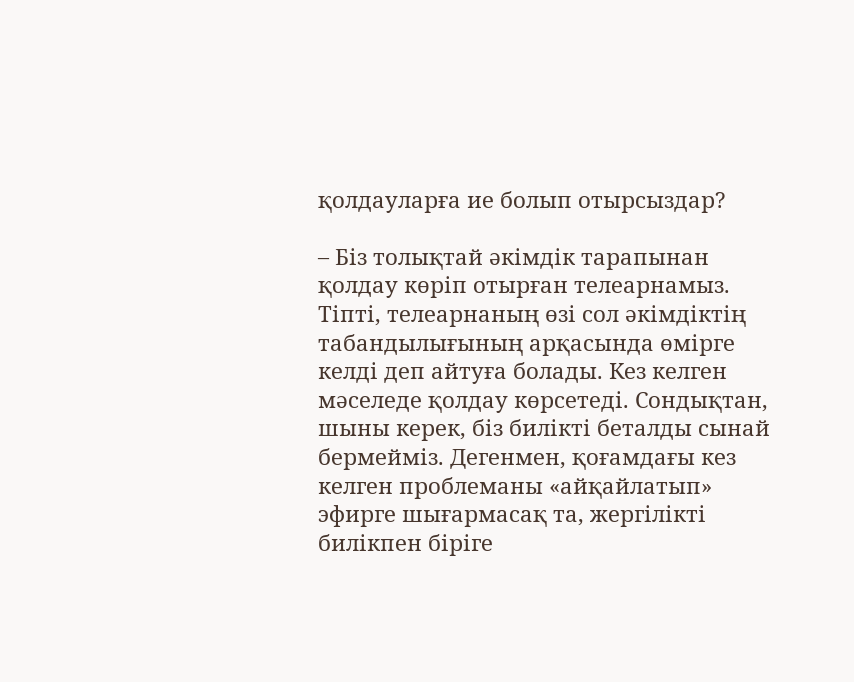қолдауларға ие болып отырсыздар?

– Біз толықтай әкімдік тарапынан қолдау көріп отырған телеарнамыз. Тіпті, телеарнаның өзі сол әкімдіктің табандылығының арқасында өмірге келді деп айтуға болады. Кез келген мәселеде қолдау көрсетеді. Сондықтан, шыны керек, біз билікті беталды сынай бермейміз. Дегенмен, қоғамдағы кез келген проблеманы «айқайлатып» эфирге шығармасақ та, жергілікті билікпен біріге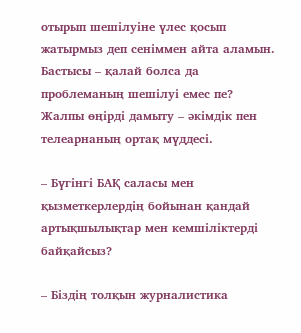отырып шешілуіне үлес қосып жатырмыз деп сеніммен айта аламын. Бастысы – қалай болса да проблеманың шешілуі емес пе? Жалпы өңірді дамыту – әкімдік пен телеарнаның ортақ мүддесі.

– Бүгінгі БАҚ саласы мен қызметкерлердің бойынан қандай артықшылықтар мен кемшіліктерді байқайсыз?

– Біздің толқын журналистика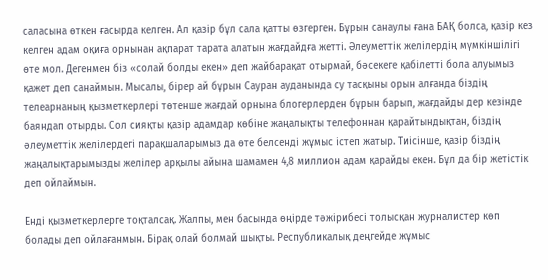саласына өткен ғасырда келген. Ал қазір бұл сала қатты өзгерген. Бұрын санаулы ғана БАҚ болса, қазір кез келген адам оқиға орнынан ақпарат тарата алатын жағдайдға жетті. Әлеуметтік желілердің мүмкіншілігі өте мол. Дегенмен біз «солай болды екен» деп жайбарақат отырмай, бәсекеге қабілетті бола алуымыз қажет деп санаймын. Мысалы, бірер ай бұрын Сауран ауданында су тасқыны орын алғанда біздің телеарнаның қызметкерлері төтенше жағдай орнына блогерлерден бұрын барып, жағдайды дер кезінде баяндап отырды. Сол сияқты қазір адамдар көбіне жаңалықты телефоннан қарайтындықтан, біздің әлеуметтік желілердегі парақшаларымыз да өте белсенді жұмыс істеп жатыр. Тиісінше, қазір біздің жаңалықтарымызды желілер арқылы айына шамамен 4,8 миллион адам қарайды екен. Бұл да бір жетістік деп ойлаймын.

Енді қызметкерлерге тоқталсақ. Жалпы, мен басында өңірде тәжірибесі толысқан журналистер көп болады деп ойлағанмын. Бірақ олай болмай шықты. Республикалық деңгейде жұмыс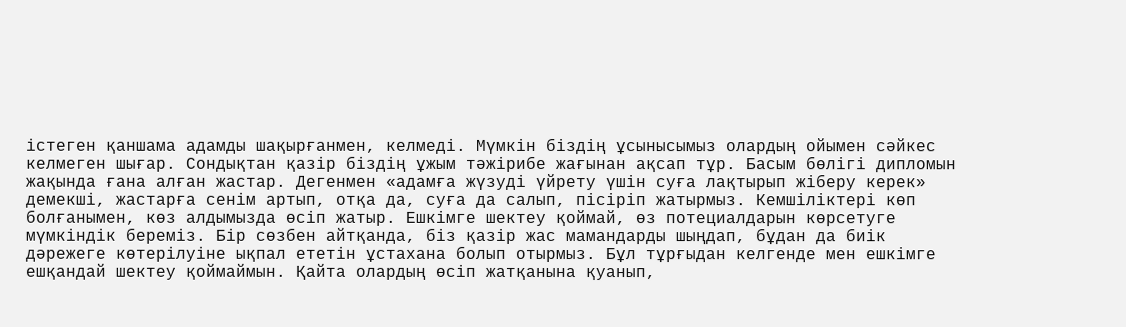істеген қаншама адамды шақырғанмен, келмеді. Мүмкін біздің ұсынысымыз олардың ойымен сәйкес келмеген шығар. Сондықтан қазір біздің ұжым тәжірибе жағынан ақсап тұр. Басым бөлігі дипломын жақында ғана алған жастар. Дегенмен «адамға жүзуді үйрету үшін суға лақтырып жіберу керек» демекші, жастарға сенім артып, отқа да, суға да салып, пісіріп жатырмыз. Кемшіліктері көп болғанымен, көз алдымызда өсіп жатыр. Ешкімге шектеу қоймай, өз потециалдарын көрсетуге мүмкіндік береміз. Бір сөзбен айтқанда, біз қазір жас мамандарды шыңдап, бұдан да биік дәрежеге көтерілуіне ықпал ететін ұстахана болып отырмыз. Бұл тұрғыдан келгенде мен ешкімге ешқандай шектеу қоймаймын. Қайта олардың өсіп жатқанына қуанып,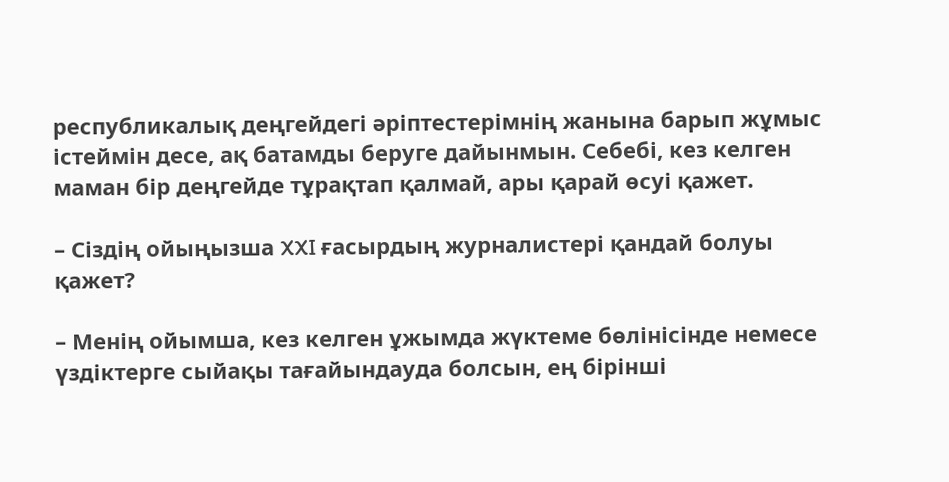республикалық деңгейдегі әріптестерімнің жанына барып жұмыс істеймін десе, ақ батамды беруге дайынмын. Себебі, кез келген маман бір деңгейде тұрақтап қалмай, ары қарай өсуі қажет.

– Сіздің ойыңызша XXI ғасырдың журналистері қандай болуы қажет?

– Менің ойымша, кез келген ұжымда жүктеме бөлінісінде немесе үздіктерге сыйақы тағайындауда болсын, ең бірінші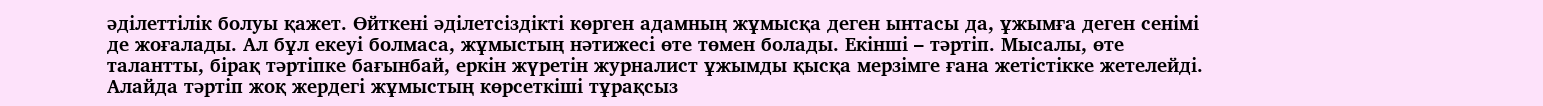әділеттілік болуы қажет. Өйткені әділетсіздікті көрген адамның жұмысқа деген ынтасы да, ұжымға деген сенімі де жоғалады. Ал бұл екеуі болмаса, жұмыстың нәтижесі өте төмен болады. Екінші – тәртіп. Мысалы, өте талантты, бірақ тәртіпке бағынбай, еркін жүретін журналист ұжымды қысқа мерзімге ғана жетістікке жетелейді. Алайда тәртіп жоқ жердегі жұмыстың көрсеткіші тұрақсыз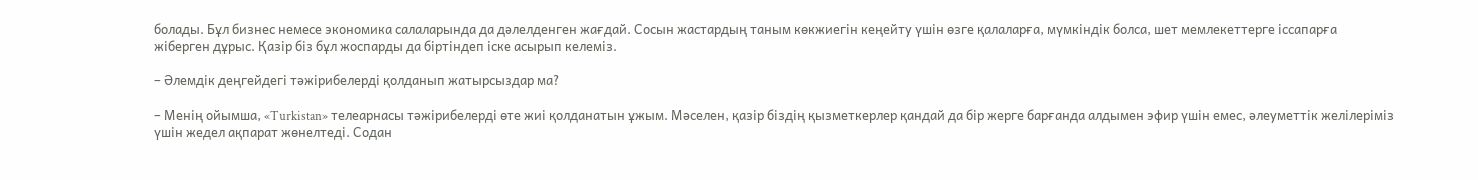болады. Бұл бизнес немесе экономика салаларында да дәлелденген жағдай. Сосын жастардың таным көкжиегін кеңейту үшін өзге қалаларға, мүмкіндік болса, шет мемлекеттерге іссапарға жіберген дұрыс. Қазір біз бұл жоспарды да біртіндеп іске асырып келеміз.

– Әлемдік деңгейдегі тәжірибелерді қолданып жатырсыздар ма?

– Менің ойымша, «Turkistan» телеарнасы тәжірибелерді өте жиі қолданатын ұжым. Мәселен, қазір біздің қызметкерлер қандай да бір жерге барғанда алдымен эфир үшін емес, әлеуметтік желілеріміз үшін жедел ақпарат жөнелтеді. Содан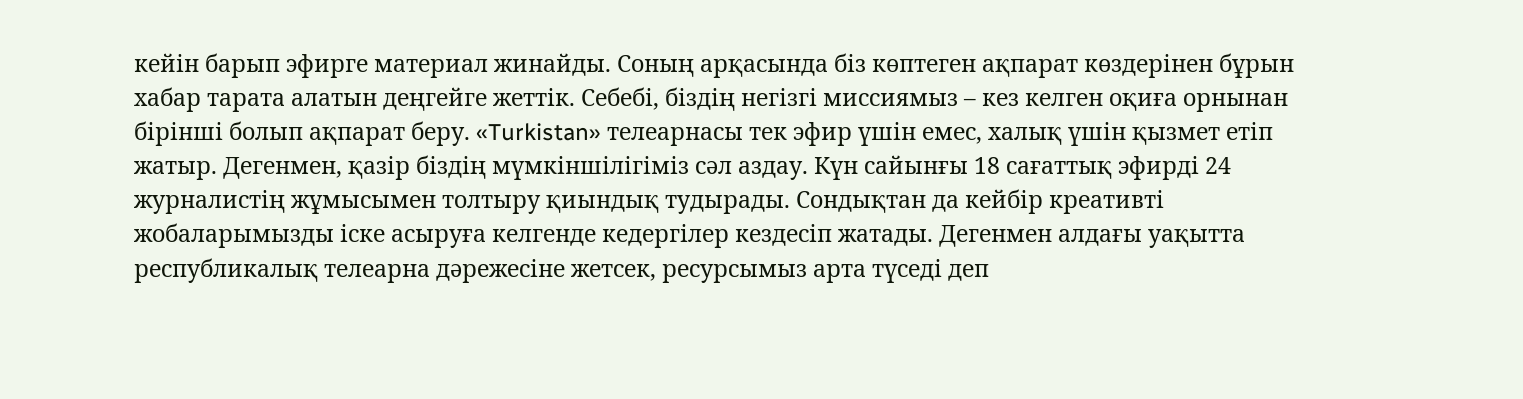кейін барып эфирге материал жинайды. Соның арқасында біз көптеген ақпарат көздерінен бұрын хабар тарата алатын деңгейге жеттік. Себебі, біздің негізгі миссиямыз – кез келген оқиға орнынан бірінші болып ақпарат беру. «Turkistan» телеарнасы тек эфир үшін емес, халық үшін қызмет етіп жатыр. Дегенмен, қазір біздің мүмкіншілігіміз сәл аздау. Күн сайынғы 18 сағаттық эфирді 24 журналистің жұмысымен толтыру қиындық тудырады. Сондықтан да кейбір креативті жобаларымызды іске асыруға келгенде кедергілер кездесіп жатады. Дегенмен алдағы уақытта республикалық телеарна дәрежесіне жетсек, ресурсымыз арта түседі деп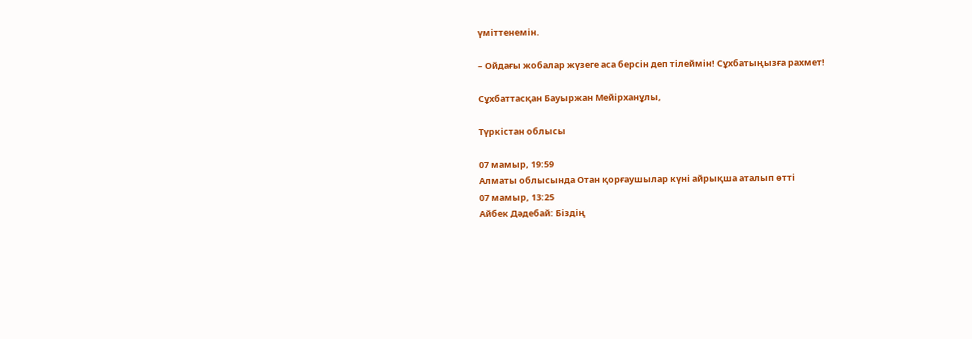үміттенемін.

– Ойдағы жобалар жүзеге аса берсін деп тілеймін! Сұхбатыңызға рахмет!

Сұхбаттасқан Бауыржан Мейірханұлы,

Түркістан облысы

07 мамыр, 19:59
Алматы облысында Отан қорғаушылар күні айрықша аталып өтті
07 мамыр, 13:25
Айбек Дәдебай: Біздің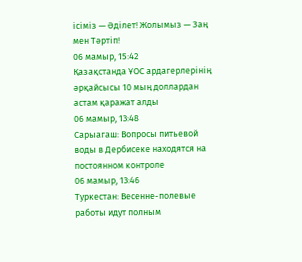ісіміз — Әділет! Жолымыз — Заң мен Тәртіп!
06 мамыр, 15:42
Қазақстанда ҰОС ардагерлерінің әрқайсысы 10 мың доллардан астам қаражат алды
06 мамыр, 13:48
Сарыагаш: Вопросы питьевой воды в Дербисеке находятся на постоянном контроле
06 мамыр, 13:46
Туркестан: Весенне-полевые работы идут полным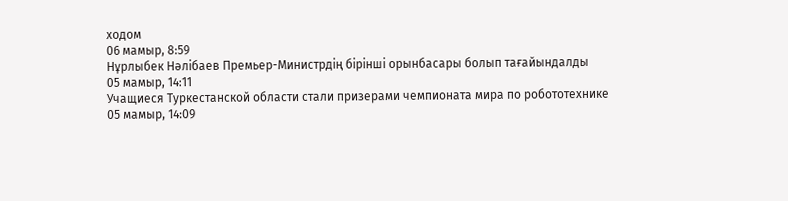ходом
06 мамыр, 8:59
Нұрлыбек Нәлібаев Премьер-Министрдің бірінші орынбасары болып тағайындалды
05 мамыр, 14:11
Учащиеся Туркестанской области стали призерами чемпионата мира по робототехнике
05 мамыр, 14:09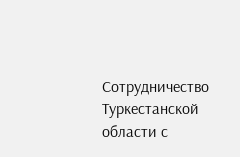Сотрудничество Туркестанской области с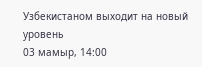Узбекистаном выходит на новый уровень
03 мамыр, 14:00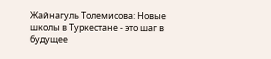Жайнагуль Толемисова: Новые школы в Туркестане - это шаг в будущее